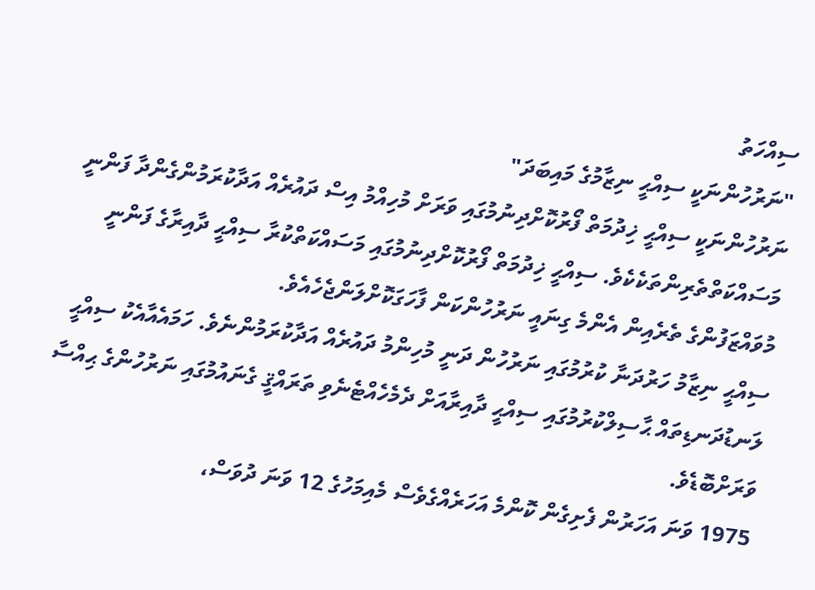ސިއްހަތު
"ނަރުހުންނަކީ ސިއްޙީ ނިޒާމުގެ މައިބަދަ"
ނަރުހުންނަކީ ސިއްޙީ ޚިދުމަތް ފޯރުކޮށްދިނުމުގައި ވަރަށް މުހިއްމު އިސް ދައުރެއް އަދާކުރަމުންގެންދާ ފަންނީ މަސައްކަތްތެރިންތަކެކެވެ. ސިއްޙީ ޚިދުމަތް ފޯރުކޮށްދިނުމުގައި މަސައްކަތްކުރާ ސިއްޙީ ދާއިރާގެ ފަންނީ މުވައްޒަފުންގެ ތެރެއިން އެންމެ ގިނައީ ނަރުހުންކަން ފާހަގަކޮށްލަންޖެހެއެވެ.
ސިއްޙީ ނިޒާމު ހަރުދަނާ ކުރުމުގައި ނަރުހުން ދަނީ މުހިންމު ދައުރެއް އަދާކުރަމުންނެވެ. ހަމައެއާއެކު ސިއްޙީ ލަނޑުދަނޑިތައް ޙާސިލްކުރުމުގައި ސިއްޙީ ދާއިރާއަށް ދެމެހެއްޓެނެވި ތަރައްޤީ ގެނައުމުގައި ނަރުހުންގެ ޙިއްސާ ވަރަށްބޮޑެވެ.
1975 ވަނަ އަހަރުން ފެށިގެން ކޮންމެ އަހަރެއްގެވެސް މެއިމަހުގެ 12 ވަނަ ދުވަސް،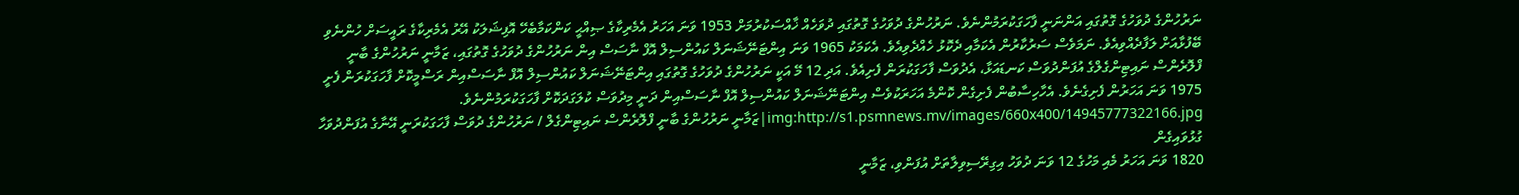ނަރުހުންގެ ދުވަހުގެ ގޮތުގައި އަންނަނީ ފާހަގަކުރަމުންނެވެ. ނަރުހުންގެ ދުވަހުގެ ގޮތުގައި ދުވަހެއް ޚާއްސަކުރުމަށް 1953 ވަނަ އަހަރު އެމެރިކާގެ ޞިއްޙީ ކަންކަމާބެހޭ އޮފިޝަލަކު އޭރު އެމެރިކާގެ ރައީސަށް ހުންނެވި ބޭފުޅާއަށް ލަފާދެއްވިއެވެ. ނަމަވެސް ސަރުކާރުން އެކަމާއި ދެކޮޅު ހެއްދެވިއެވެ. އެކަމަކު 1965 ވަނަ އިންޓަނޭޝަނަލް ކައުންސިލް އޮފް ނާސަސް އިން ނަރުހުންގެ ދުވަހުގެ ގޮތުގައި، ޒަމާނީ ނަރުހުންގެ ބާނީ ފްލޮރެންސް ނައިޓިންގެލްގެ އުފަންދުވަސް ކަނޑައަޅާ، އެދުވަސް ފާހަގަކުރަން ފެށިއެވެ. އަދި 12 މޭ އަކީ ނަރުހުންގެ ދުވަހުގެ ގޮތުގައި އިންޓަނޭޝަނަލް ކައުންސިލް އޮފް ނާސަސްއިން ރަސްމީކޮށް ފާހަގަކުރަން ފެށީ 1975 ވަނަ އަހަރުން ފެށިގެނެވެ. އެހާހިސާބުން ފެށިގެން ކޮންމެ އަހަރަކުވެސް އިންޓަނޭޝަނަލް ކައުންސިލް އޮފް ނާސަސްއިން ދަނީ މިދުވަސް ކުލަގަދަކޮށް ފާހަގަކުރަމުންނެވެ.
img:http://s1.psmnews.mv/images/660x400/14945777322166.jpg|ޒަމާނީ ނަރުހުންގެ ބާނީ ފްލޮރެންސް ނައިޓިންގެލް / ނަރުހުންގެ ދުވަސް ފާހަގަކުރަނީ އޭނާގެ އުފަންދުވަހާ ގުޅުވައިގެން
1820 ވަނަ އަހަރު މެއި މަހުގެ 12 ވަނަ ދުވަހު އިގިރޭސިވިލާތަށް އުފަންވި، ޒަމާނީ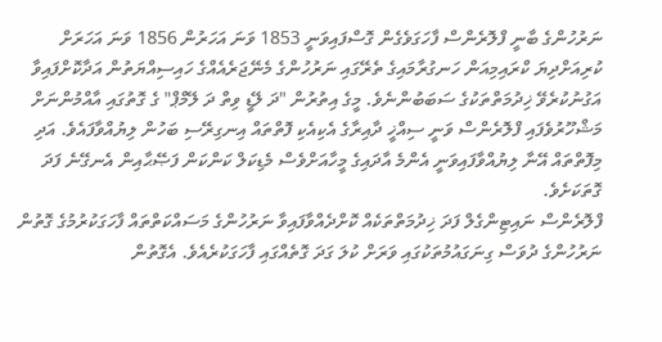ނަރުހުންގެ ބާނީ ފްލޮރެންސް ފާހަގަވެގެން ގޮސްފައިވަނީ 1853 ވަނަ އަހަރުން 1856 ވަނަ އަހަރަށް ކުރިއަށްދިޔަ ކްރައިމިއަން ހަނގުރާމައިގެ ތެރޭގައި ނަރުހުންގެ މެނޭޖަރެއެއްގެ ހައިސިއްޔަތުން އަދާކޮށްފައިވާ އަގުނުކުރެވޭ ޚިދުމަތްތަކުގެ ސަބަބުންނެވެ. މީގެ އިތުރުން "ދަ ލޭޑީ ވިތް ދަ ލޭމްޕް" ގެ ގޮތުގައި އާއްމުންނަށް މަޝްހޫރުވެފައި ފްލޮރެންސް ވަނީ ސިއްޚީ ދާއިރާގެ އެކިއެކި ފޮތްތައް އިނގިރޭސި ބަހުން ލިޔުއްވާފައެވެ. އަދި މިފޮތްތައް އޭނާ ލިޔުއްވާފައިވަނީ އެންމެ އާދައިގެ މީހާއަށްވެސް މެޑިކަލް ކަންކަން ފަޞޭޙާއިން އެނގޭނެ ފަދަ ގޮތަކަށެވެ.
ފްލޮރެންސް ނައިޓިންގެލް ފަދަ ޚިދުމަތްތަކެއް ކޮށްދެއްވާފައިވާ ނަރުހުންގެ މަސައްކަތްތައް ފާހަގަކުރުމުގެ ގޮތުން ނަރުހުންގެ ދުވަސް ގިނަގައުމުތަކުގައި ވަރަށް ކުލަ ގަދަ ގޮތެއްގައި ފާހަގަކުރެއެވެ. އެގޮތުން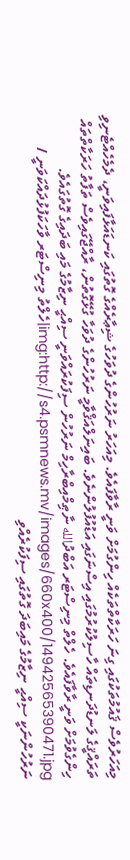މިއަހަރުވެސް ޤައުމުތަކުގައި ގިނަ ހަރަކާތްތަކެއް ހިންގުމަށް ވަނީ ރާވާފައެވެ. މިއަހަރު ނަރުހުންގެ ދުވަހުގެ ޝިޢާރެއްގެ ގޮތުގައި ކަނޑައަޅާފައިވަނީ، ދެމެހެއްޓެނިވި ތަރައްޤީގެ ލަނޑުދަނޑިތައް ހާސިލުކުރުމުގައި އިސްނަގައި އަޑުއުފުލުންނެވެ. ބައިނަލްއަޤްވާމީ ނަރުހުންގެ ދުވަހާ ގުޅޭގޮތުން، ރާއްޖޭގައިވެސް ތަފާތު ހަރަކާތްތައް ހިންގެވުމަށް ވަނީ ރާވާފައެވެ. ހެލްތް މިނިސްޓަރ އަބްދުالله ނާޠިމްއިބްރާހިމް ނަރުހުން ސިފަކުރައްވަނީ ސިއްޙީ ނިޒާމުގެ މައި ބަދައިގެ ގޮތުގައެވެ.
img:http://s4.psmnews.mv/images/660x400/14942565390471.jpg|ހެލްތު މިނިސްޓަރ ވާހަކަފުޅުދައްކަވަނީ / ނަރުހުންނަކީ ސިއްޙީ ނިޒާމުގެ މައިބަދަ ގޮތުގައި ސިފަކުރެއްވި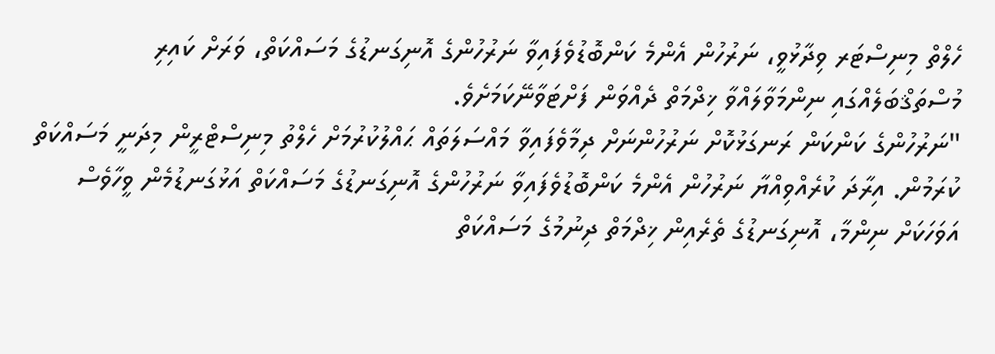ހެލްތް މިނިސްޓަރ ވިދާޅުވީ، ނަރުހުން އެންމެ ކަންބޮޑުވެފައިވާ ނަރުހުންގެ އޮނިގަނޑުގެ މަސައްކަތް، ވަރަށް ކައިރި މުސްތަޤްބަލެއްގައި ނިންމަވާލައްވާ ޚިދްމަތް ދެއްވަން ފަށްޓަވާނޭކަމަށެވެ.
"ނަރުހުންގެ ކަންކަން ރަނގަޅުކޮށް ނަރުހުންނަށް ދިމާވެފައިވާ މައްސަލަތައް ޙައްލުކުރުމަށް ހެލްތު މިނިސްޓްރީން މިދަނީ މަސައްކަތް ކުރަމުން. އިރާދަ ކުރެއްވިއްޔާ ނަރުހުން އެންމެ ކަންބޮޑުވެފައިވާ ނަރުހުންގެ އޮނިގަނޑުގެ މަސައްކަތް އަޅުގަނޑުމެން ވީހާވެސް އަވަހަކަށް ނިންމާ، އޮނިގަނޑުގެ ތެރެއިން ޚިދްމަތް ދިނުމުގެ މަސައްކަތް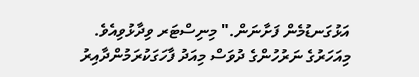އަޅުގަނޑުމެން ފަށާނަން." މިނިސްޓަރ ވިދާޅުވިއެވެ.
މިއަހަރުގެ ނަރުހުންގެ ދުވަސް މިއަދު ފާހަގަކުރަމުންދާއިރު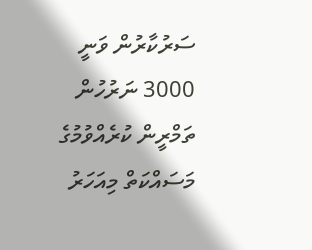ސަރުކާރުން ވަނީ 3000 ނަރުހުން ތަމްރީން ކުރެއްވުމުގެ މަސައްކަތް މިއަހަރު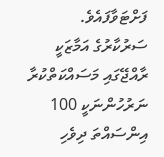ފަށްޓަވާފައެވެ. ސަރުކާރުގެ އަމާޒަކީ ރާއްޖޭގައި މަސައްކަތްކުރާ ނަރުހުންނަކީ 100 އިންސައްތަ ދިވެހި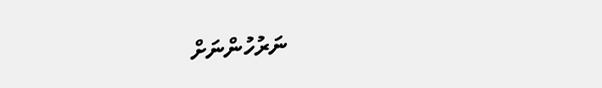ނަރުހުންނަށް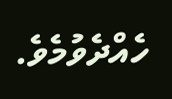ހެއްދެވުމެވެ.